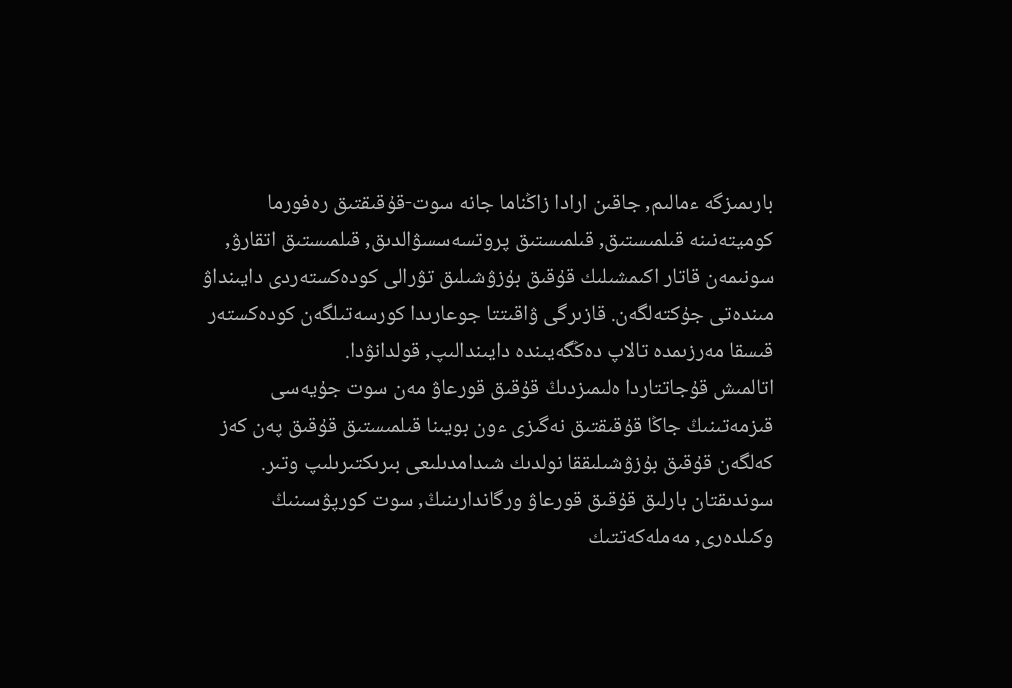بارىمىزگە ءمالىم, جاقىن ارادا زاڭناما جانە سوت-قۇقىقتىق رەفورما كوميتەنىنە قىلمىستىق, قىلمىستىق پروتسەسسۋالدىق, قىلمىستىق اتقارۋ, سونىمەن قاتار اكىمشىلىك قۇقىق بۇزۋشىلىق تۋرالى كودەكستەردى دايىنداۋ مىندەتى جۇكتەلگەن. قازىرگى ۋاقىتتا جوعارىدا كورسەتىلگەن كودەكستەر قىسقا مەرزىمدە تالاپ دەڭگەيىندە دايىندالىپ, قولدانۋدا.
اتالمىش قۇجاتتاردا ەلىمىزدىڭ قۇقىق قورعاۋ مەن سوت جۇيەسى قىزمەتىنىڭ جاڭا قۇقىقتىق نەگىزى ءون بويىنا قىلمىستىق قۇقىق پەن كەز كەلگەن قۇقىق بۇزۋشىلىققا نولدىك شىدامدىلىعى بىرىكتىرىلىپ وتىر. سوندىقتان بارلىق قۇقىق قورعاۋ ورگاندارىنىڭ, سوت كورپۋسىنىڭ وكىلدەرى, مەملەكەتتىك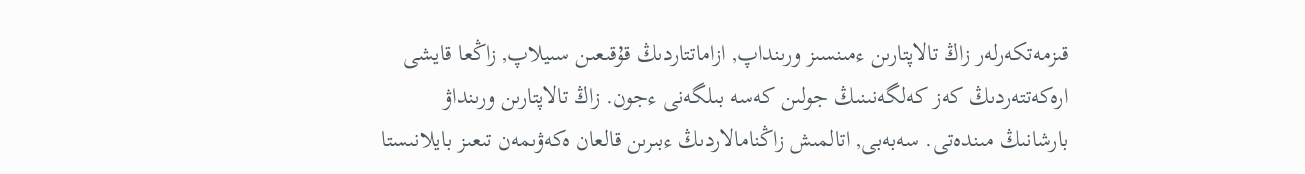قىزمەتكەرلەر زاڭ تالاپتارىن ءمىنسىز ورىنداپ, ازاماتتاردىڭ قۇقىعىن سىيلاپ, زاڭعا قايشى ارەكەتتەردىڭ كەز كەلگەنىنىڭ جولىن كەسە بىلگەنى ءجون. زاڭ تالاپتارىن ورىنداۋ بارشانىڭ مىندەتى. سەبەبى, اتالمىش زاڭنامالاردىڭ ءبىرىن قالعان ەكەۋىمەن تىعىز بايلانىستا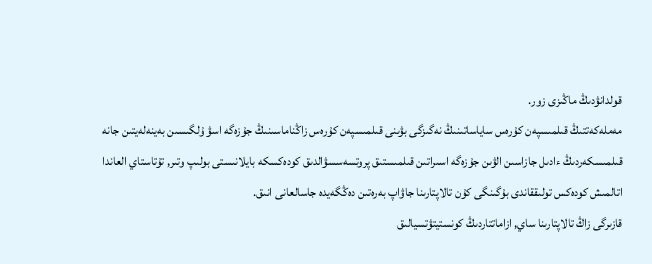قولدانۋدىڭ ماڭىزى زور.
مەملەكەتتىڭ قىلمىسپەن كۇرەس ساياساتىنىڭ نەگىزگى بۋىنى قىلمىسپەن كۇرەس زاڭناماسىنىڭ جۇزەگە اسۋ ۇلگىسىن بەينەلەيتىن جانە قىلمىسكەردىڭ ءادىل جازاسىن الۋىن جۇزەگە اسىراتىن قىلمىستىق پروتسەسسۋالدىق كودەكسكە بايلانىستى بولىپ وتىر, تۇتاستاي العاندا اتالمىش كودەكس تولىققاندى بۇگىنگى كۇن تالاپتارىنا جاۋاپ بەرەتىن دەڭگەيدە جاسالعانى انىق.
قازىرگى زاڭ تالاپتارىنا ساي, ازاماتتاردىڭ كونستيتۋتسيالىق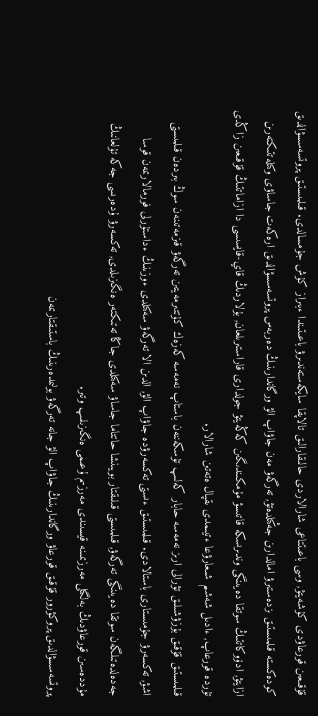قۇقىعىن قورعاۋدى كۇشەيتۋ, وسى باعىتتاعى شارالاردى حالىقارالىق تالاپقا سايكەستەندىرۋ باعىتىندا ءبىراز كۇش جۇمسالدى. قىلمىستىق پروتسەسسۋالدىق كودەكستە قىلمىستىق ىزدەستىرۋ امالدارىن جەڭىلدەتۋ, تەرگەۋ مەن جاۋاپ الۋ ورگاندارىنىڭ دەربەس پروتسەسسۋالدىق ارەكەت جاساۋى وكىلەتتىكتەرىن ازايتۋ, ادۆوكاتتىڭ سوتقا دەيىنگى وندىرىسكە قاتىسۋ مۇمكىندىگىن كەڭەيتۋ جولدارى قاراستىرىلعان, بۇلاردىڭ قاي-قايسىسى دا ازاماتتىڭ قۇقىعىن زاڭدى تۇردە قورعاپ, ءادىل شەشىم شىعارۋعا ءتيىمدى ىقپال ەتەتىن شارالار.
قىلمىستىق قۇقىق بۇزۋشىلىق تۋرالى ارىز نەمەسە حابار كەلىپ تۇسكەننەن باستاپ نەمەسە كەزەك كۇتتىرمەيتىن تەرگەۋ قىزمەتىنەن سوڭ بىردەن قىلمىستى اشۋ, تەكسەرۋ جۇمىستارى باستالادى. قىلمىستىق ءىستى تەكسەرۋدە جاۋاپ الۋ, الدىن الا تەرگەۋ سەكىلدى ءوزىنىڭ ءداستۇرلى فورمالارىمەن قوسا جەدەلدەتىلگەن سوتقا دەيىنگى تەرگەۋ, قىلمىستى قىلىقتار بويىنشا حاتتاما جاساۋ سەكىلدى جاڭا تەتىكتەر ەنگىزىلدى, تەكسەرۋ ۇدەرىسى جەكە تۇلعانىڭ مۇددەسىن قورعاۋدىڭ بەلگىلى مەرزىمىنە قيسىندى مەرزىم ۇعىمى ەنگىزىلىپ وتىر.
پروتسەسسۋالدىق پروكۋرور قۇقىق قورعاۋ ورگاندارىنىڭ جاۋاپ الۋ جانە تەرگەۋ بولىمدەرىنىڭ باستىقتارىمەن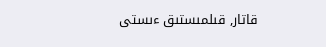قاتار, قىلمىستىق ءىستى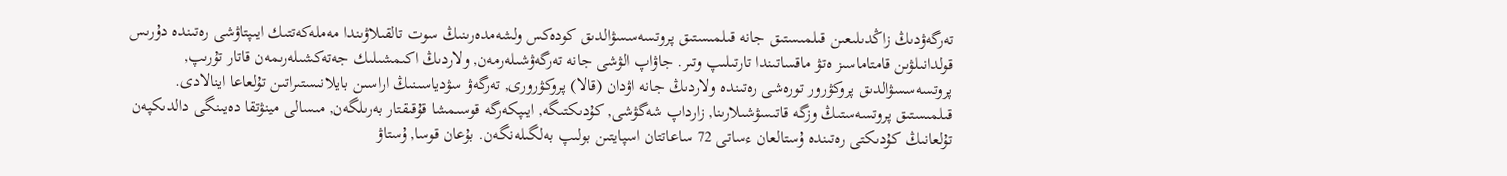تەرگەۋدىڭ زاڭدىلىعىن قىلمىستىق جانە قىلمىستىق پروتسەسسۋالدىق كودەكس ولشەمدەرىنىڭ سوت تالقىلاۋىندا مەملەكەتتىك ايىپتاۋشى رەتىندە دۇرىس قولدانىلۋىن قامتاماسىز ەتۋ ماقساتىندا تارتىلىپ وتىر. جاۋاپ الۋشى جانە تەرگەۋشىلەرمەن, ولاردىڭ اكىمشىلىك جەتەكشىلەرىمەن قاتار تۇرىپ, پروتسەسسۋالدىق پروكۋرور تورەشى رەتىندە ولاردىڭ جانە اۋدان (قالا) پروكۋرورى, تەرگەۋ سۋدياسىنىڭ اراسىن بايلانىستىراتىن تۇلعاعا اينالادى.
قىلمىستىق پروتسەستىڭ وزگە قاتىسۋشىلارىنا, زارداپ شەگۋشى, كۇدىكتىگە, ايىپكەرگە قوسىمشا قۇقىقتار بەرىلگەن, مىسالى مينۋتقا دەيىنگى دالدىكپەن تۇلعانىڭ كۇدىكتى رەتىندە ۇستالعان ءساتى 72 ساعاتتان اسپايتىن بولىپ بەلگىلەنگەن. بۇعان قوسا, ۇستاۋ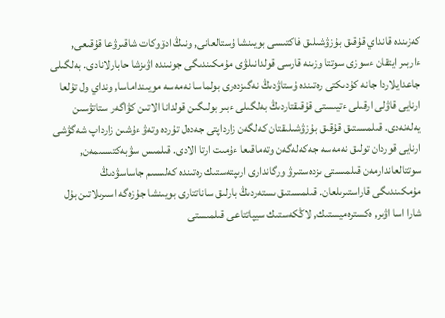كەزىندە قانداي قۇقىق بۇزۋشىلىق فاكتىسى بويىنشا ۇستالعانى, ونىڭ ادۆوكات شاقىرۋعا قۇقىعى, ءاربىر ايتقان ءسوزى سوتتا وزىنە قارسى قولدانىلۋى مۇمكىندىگى جونىندە اۋىزشا حابارلانادى. بەلگىلى جاعدايلاردا جانە كۇدىكتى رەتىندە ۇستاۋدىڭ نەگىزدەرى بولماسا نەمەسە مويىنداماسا, ونداي ول تۇلعا ارنايى قاۋلى ارقىلى ءتيىستى قۇقىقتاردىڭ بەلگىلى ءبىر بولىگىن قولدانا الاتىن كۋاگەر ستاتۋسىن يەلەنەدى. قىلمىستىق قۇقىق بۇزۋشىلىقتان كەلگەن زارداپتى جەدەل تۇردە وتەۋ ءۇشىن زارداپ شەگۋشى ارنايى قوردان تولىق نەمەسە جەكەلەگەن وتەماقىعا ءۇمىت ارتا الادى. قىلمىس سۋبەكتىسىمەن, سوتتالعاندارمەن قىلمىستى ىزدەستىرۋ ورگاندارى ارىپتەستىك رەتىندە كەلىسىم جاساسۋدىڭ مۇمكىندىگى قاراستىرىلعان. قىلمىستىق ىستەردىڭ بارلىق ساناتتارى بويىنشا جۇزەگە اسىرىلاتىن بۇل شارا اسا اۋىر, ەكسترەميستىك, لاڭكەستىك سيپاتتاعى قىلمىستى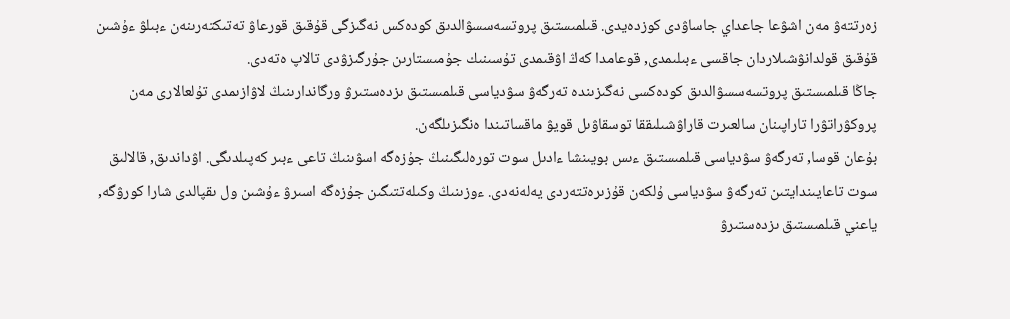زەرتتەۋ مەن اشۋعا جاعداي جاساۋدى كوزدەيدى. قىلمىستىق پروتسەسسۋالدىق كودەكس نەگىزگى قۇقىق قورعاۋ تەتىكتەرىنەن ءبىلۋ ءۇشىن قۇقىق قولدانۋشىلاردان جاقسى ءبىلىمدى, قوعامدا كەڭ اۋقىمدى تۇسىنىك جۇمىستارىن جۇرگىزۋدى تالاپ ەتەدى.
جاڭا قىلمىستىق پروتسەسسۋالدىق كودەكسى نەگىزىندە تەرگەۋ سۋدياسى قىلمىستىق ىزدەستىرۋ ورگاندارىنىڭ لاۋازىمدى تۇلعالارى مەن پروكۋراتۋرا تاراپىنان سالعىرت قاراۋشىلىققا توسقاۋىل قويۋ ماقساتىندا ەنگىزىلگەن.
بۇعان قوسا, تەرگەۋ سۋدياسى قىلمىستىق ءىس بويىنشا ءادىل سوت تورەلىگىنىڭ جۇزەگە اسۋىنىڭ تاعى ءبىر كەپىلدىگى. اۋداندىق, قالالىق سوت تاعايىندايتىن تەرگەۋ سۋدياسى ۇلكەن قۇزىرەتتەردى يەلەنەدى. ءوزىنىڭ وكىلەتتىگىن جۇزەگە اسىرۋ ءۇشىن ول ىقپالدى شارا كورۋگە, ياعني قىلمىستىق ىزدەستىرۋ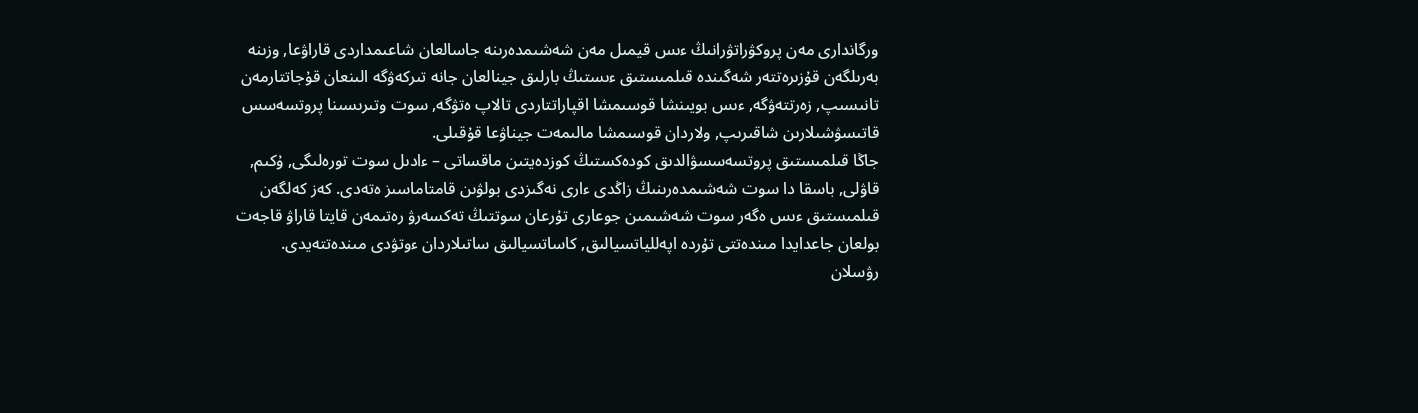ورگاندارى مەن پروكۋراتۋرانىڭ ءىس قيمىل مەن شەشىمدەرىنە جاسالعان شاعىمداردى قاراۋعا, وزىنە بەرىلگەن قۇزىرەتتەر شەگىندە قىلمىستىق ءىستىڭ بارلىق جينالعان جانە تىركەۋگە الىنعان قۇجاتتارمەن تانىسىپ, زەرتتەۋگە, ءىس بويىنشا قوسىمشا اقپاراتتاردى تالاپ ەتۋگە, سوت وتىرىسىنا پروتسەسس قاتىسۋشىلارىن شاقىرىپ, ولاردان قوسىمشا مالىمەت جيناۋعا قۇقىلى.
جاڭا قىلمىستىق پروتسەسسۋالدىق كودەكستىڭ كوزدەيتىن ماقساتى – ءادىل سوت تورەلىگى, ۇكىم, قاۋلى, باسقا دا سوت شەشىمدەرىنىڭ زاڭدى ءارى نەگىزدى بولۋىن قامتاماسىز ەتەدى. كەز كەلگەن قىلمىستىق ءىس ەگەر سوت شەشىمىن جوعارى تۇرعان سوتتىڭ تەكسەرۋ رەتىمەن قايتا قاراۋ قاجەت بولعان جاعدايدا مىندەتتى تۇردە اپەللياتسيالىق, كاساتسيالىق ساتىلاردان ءوتۋدى مىندەتتەيدى.
رۋسلان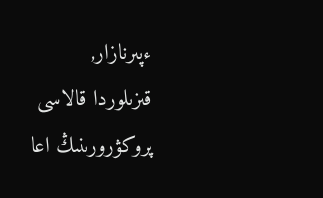ءپىرنازار,
قىزىلوردا قالاسى
پروكۋرورىنىڭ اعا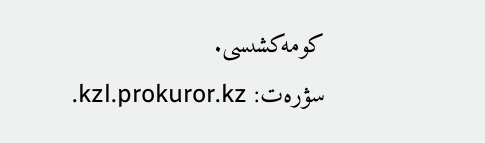كومەكشىسى.
سۋرەت: kzl.prokuror.kz.